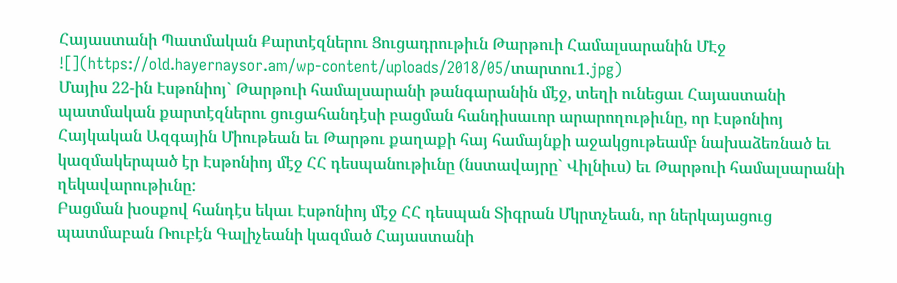Հայաստանի Պատմական Քարտէզներու Ցուցադրութիւն Թարթուի Համալսարանին ՄԷջ
![](https://old.hayernaysor.am/wp-content/uploads/2018/05/տարտու1.jpg)
Մայիս 22-ին Էսթոնիոյ` Թարթուի համալսարանի թանգարանին մէջ, տեղի ունեցաւ Հայաստանի պատմական քարտէզներու ցուցահանդէսի բացման հանդիսաւոր արարողութիւնը, որ Էսթոնիոյ Հայկական Ազգային Միութեան եւ Թարթու քաղաքի հայ համայնքի աջակցութեամբ նախաձեռնած եւ կազմակերպած էր Էսթոնիոյ մէջ ՀՀ դեսպանութիւնը (նստավայրը` Վիլնիւս) եւ Թարթուի համալսարանի ղեկավարութիւնը:
Բացման խօսքով հանդէս եկաւ Էսթոնիոյ մէջ ՀՀ դեսպան Տիգրան Մկրտչեան, որ ներկայացուց պատմաբան Ռուբէն Գալիչեանի կազմած Հայաստանի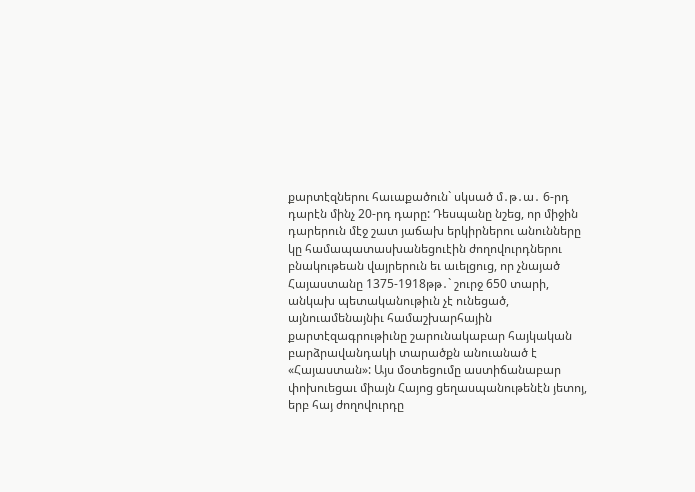քարտէզներու հաւաքածուն` սկսած մ․թ․ա․ 6-րդ դարէն մինչ 20-րդ դարը: Դեսպանը նշեց, որ միջին դարերուն մէջ շատ յաճախ երկիրներու անունները կը համապատասխանեցուէին ժողովուրդներու բնակութեան վայրերուն եւ աւելցուց, որ չնայած Հայաստանը 1375-1918թթ․` շուրջ 650 տարի, անկախ պետականութիւն չէ ունեցած, այնուամենայնիւ համաշխարհային քարտէզագրութիւնը շարունակաբար հայկական բարձրավանդակի տարածքն անուանած է «Հայաստան»: Այս մօտեցումը աստիճանաբար փոխուեցաւ միայն Հայոց ցեղասպանութենէն յետոյ, երբ հայ ժողովուրդը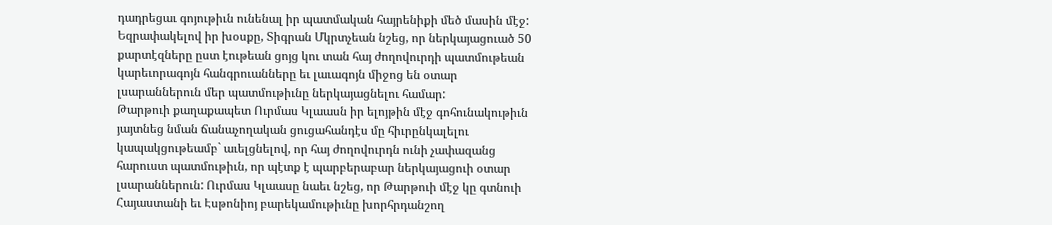դադրեցաւ գոյութիւն ունենալ իր պատմական հայրենիքի մեծ մասին մէջ: Եզրափակելով իր խօսքը, Տիգրան Մկրտչեան նշեց, որ ներկայացուած 50 քարտէզները ըստ էութեան ցոյց կու տան հայ ժողովուրդի պատմութեան կարեւորագոյն հանգրուանները եւ լաւագոյն միջոց են օտար լսարաններուն մեր պատմութիւնը ներկայացնելու համար:
Թարթուի քաղաքապետ Ուրմաս Կլաասն իր ելոյթին մէջ գոհունակութիւն յայտնեց նման ճանաչողական ցուցահանդէս մը հիւրընկալելու կապակցութեամբ` աւելցնելով, որ հայ ժողովուրդն ունի չափազանց հարուստ պատմութիւն, որ պէտք է պարբերաբար ներկայացուի օտար լսարաններուն: Ուրմաս Կլաասը նաեւ նշեց, որ Թարթուի մէջ կը գտնուի Հայաստանի եւ Էսթոնիոյ բարեկամութիւնը խորհրդանշող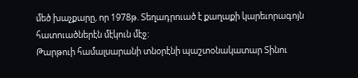մեծ խաչքարը, որ 1978թ. Տեղադրուած է քաղաքի կարեւորագոյն հատուածներէն մէկուն մէջ:
Թարթուի համալսարանի տնօրէնի պաշտօնակատար Տինու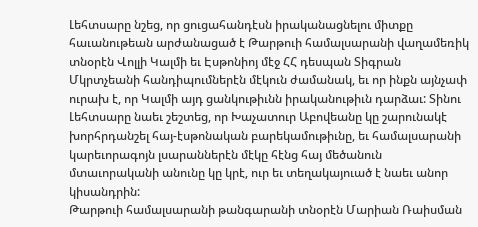Լեհտսարը նշեց, որ ցուցահանդէսն իրականացնելու միտքը հաւանութեան արժանացած է Թարթուի համալսարանի վաղամեռիկ տնօրէն Վոլլի Կալմի եւ Էսթոնիոյ մէջ ՀՀ դեսպան Տիգրան Մկրտչեանի հանդիպումներէն մէկուն ժամանակ, եւ որ ինքն այնչափ ուրախ է, որ Կալմի այդ ցանկութիւնն իրականութիւն դարձաւ: Տինու Լեհտսարը նաեւ շեշտեց, որ Խաչատուր Աբովեանը կը շարունակէ խորհրդանշել հայ-էսթոնական բարեկամութիւնը, եւ համալսարանի կարեւորագոյն լսարաններէն մէկը հէնց հայ մեծանուն մտաւորականի անունը կը կրէ, ուր եւ տեղակայուած է նաեւ անոր կիսանդրին:
Թարթուի համալսարանի թանգարանի տնօրէն Մարիան Ռաիսման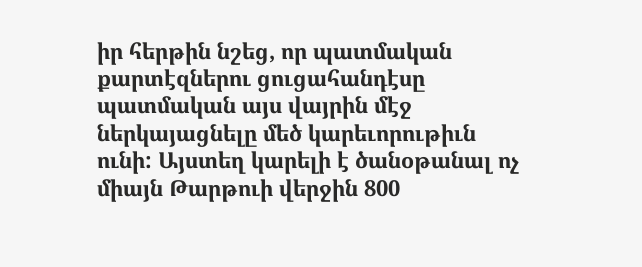իր հերթին նշեց, որ պատմական քարտէզներու ցուցահանդէսը պատմական այս վայրին մէջ ներկայացնելը մեծ կարեւորութիւն ունի: Այստեղ կարելի է ծանօթանալ ոչ միայն Թարթուի վերջին 800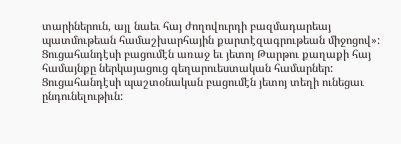տարիներուն, այլ նաեւ հայ ժողովուրդի բազմադարեայ պատմութեան համաշխարհային քարտէզագրութեան միջոցով»:
Ցուցահանդէսի բացումէն առաջ եւ յետոյ Թարթու քաղաքի հայ համայնքը ներկայացուց գեղարուեստական համարներ: Ցուցահանդէսի պաշտօնական բացումէն յետոյ տեղի ունեցաւ ընդունելութիւն: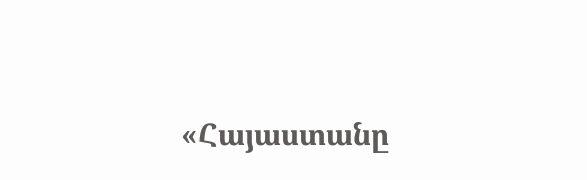«Հայաստանը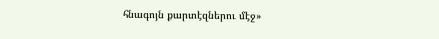հնագոյն քարտէզներու մէջ»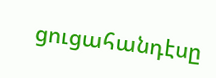ցուցահանդէսը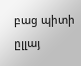բաց պիտի ըլլայ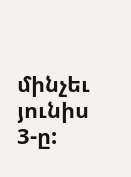մինչեւ յունիս 3-ը: